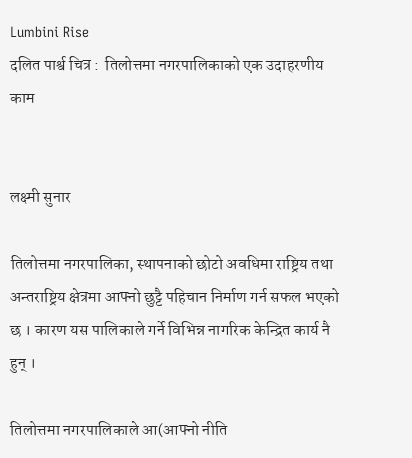Lumbini Rise
दलित पार्श्व चित्र :  तिलोत्तमा नगरपालिकाको एक उदाहरणीय काम


लक्ष्मी सुनार

तिलोत्तमा नगरपालिका, स्थापनाको छोटो अवधिमा राष्ट्रिय तथा अन्तराष्ट्रिय क्षेत्रमा आफ्नो छुट्टै पहिचान निर्माण गर्न सफल भएको छ । कारण यस पालिकाले गर्ने विभिन्न नागरिक केन्द्रित कार्य नै हुन् ।

तिलोत्तमा नगरपालिकाले आ(आफ्नो नीति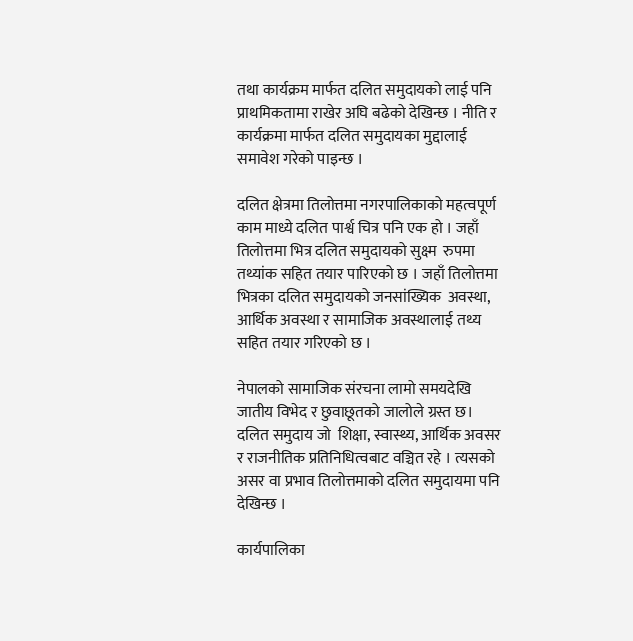तथा कार्यक्रम मार्फत दलित समुदायको लाई पनि प्राथमिकतामा राखेर अघि बढेको देखिन्छ । नीति र कार्यक्रमा मार्फत दलित समुदायका मुद्दालाई समावेश गरेको पाइन्छ ।

दलित क्षेत्रमा तिलोत्तमा नगरपालिकाको महत्वपूर्ण काम माध्ये दलित पार्श्व चित्र पनि एक हो । जहाँ तिलोत्तमा भित्र दलित समुदायको सुक्ष्म  रुपमा तथ्यांक सहित तयार पारिएको छ । जहाँ तिलोत्तमा भित्रका दलित समुदायको जनसांख्यिक  अवस्था, आर्थिक अवस्था र सामाजिक अवस्थालाई तथ्य सहित तयार गरिएको छ ।

नेपालको सामाजिक संरचना लामो समयदेखि जातीय विभेद र छुवाछूतको जालोले ग्रस्त छ। दलित समुदाय जो  शिक्षा, स्वास्थ्य, आर्थिक अवसर र राजनीतिक प्रतिनिधित्वबाट वञ्चित रहे । त्यसको असर वा प्रभाव तिलोत्तमाको दलित समुदायमा पनि देखिन्छ ।

कार्यपालिका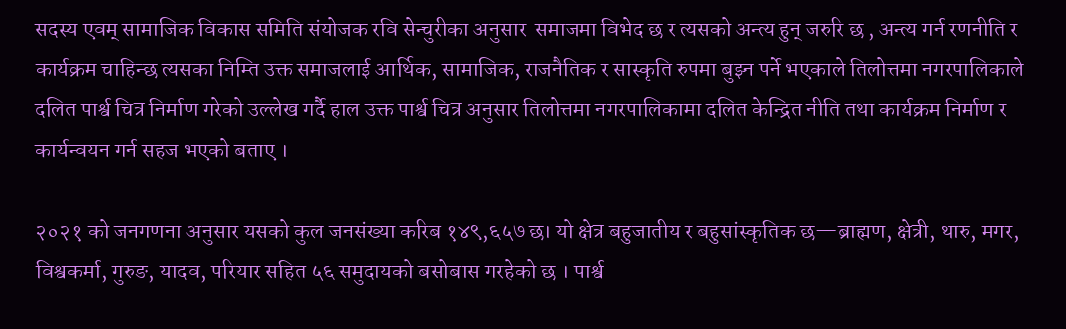सदस्य एवम् सामाजिक विकास समिति संयोजक रवि सेन्चुरीका अनुसार  समाजमा विभेद छ र त्यसको अन्त्य हुन् जरुरि छ , अन्त्य गर्न रणनीति र कार्यक्रम चाहिन्छ त्यसका निम्ति उक्त समाजलाई आर्थिक, सामाजिक, राजनैतिक र सास्कृति रुपमा बुझ्न पर्ने भएकाले तिलोत्तमा नगरपालिकाले दलित पार्श्व चित्र निर्माण गरेको उल्लेख गर्दै हाल उक्त पार्श्व चित्र अनुसार तिलोत्तमा नगरपालिकामा दलित केन्द्रित नीति तथा कार्यक्रम निर्माण र कार्यन्वयन गर्न सहज भएको बताए ।

२०२१ को जनगणना अनुसार यसको कुल जनसंख्या करिब १४९,६५७ छ। यो क्षेत्र बहुजातीय र बहुसांस्कृतिक छ—ब्राह्मण, क्षेत्री, थारु, मगर, विश्वकर्मा, गुरुङ, यादव, परियार सहित ५६ समुदायको बसोबास गरहेको छ । पार्श्व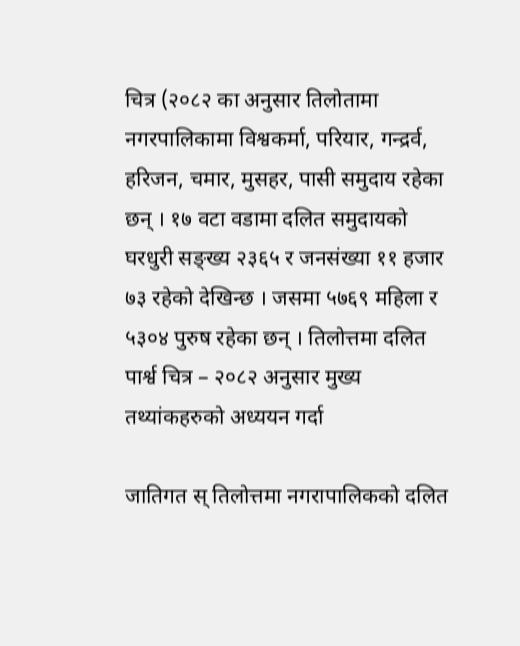चित्र (२०८२ का अनुसार तिलोतामा नगरपालिकामा विश्वकर्मा, परियार, गन्द्रर्व, हरिजन, चमार, मुसहर, पासी समुदाय रहेका छन् । १७ वटा वडामा दलित समुदायको घरधुरी सङ्ख्य २३६५ र जनसंख्या ११ हजार ७३ रहेको देखिन्छ । जसमा ५७६९ महिला र ५३०४ पुरुष रहेका छन् । तिलोत्तमा दलित पार्श्व चित्र – २०८२ अनुसार मुख्य तथ्यांकहरुको अध्ययन गर्दा

जातिगत स् तिलोत्तमा नगरापालिकको दलित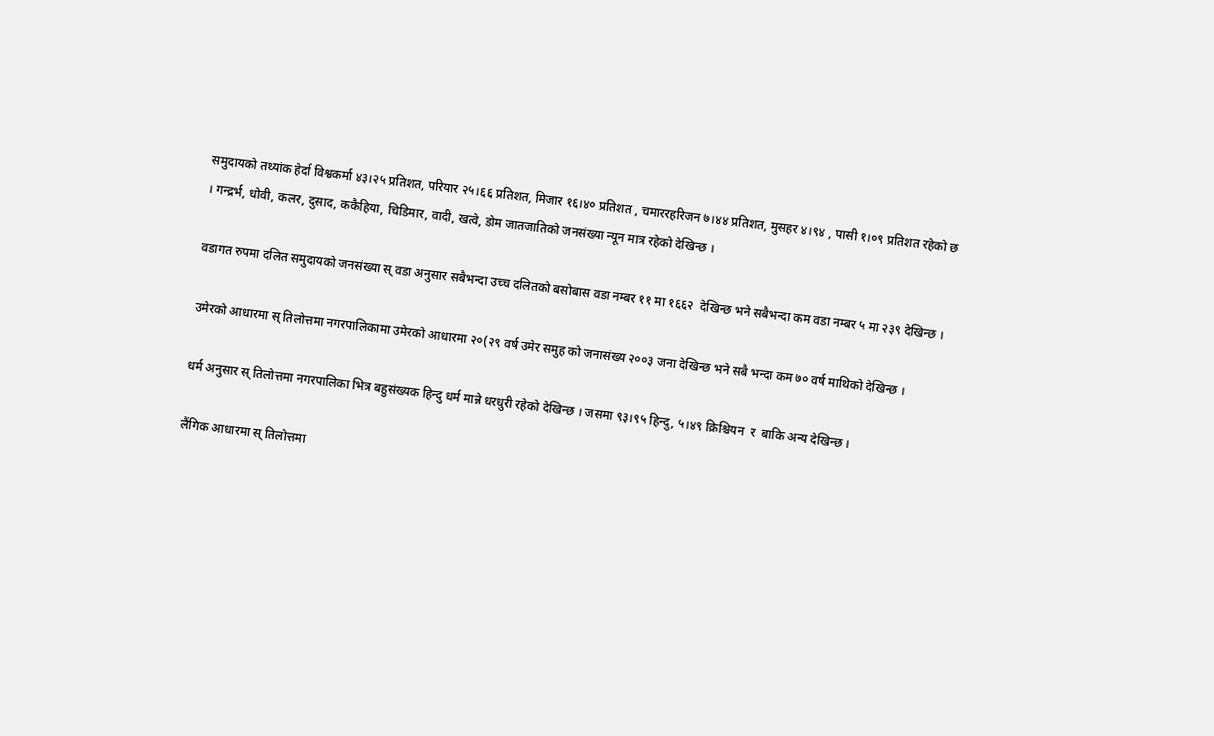समुदायको तथ्यांक हेर्दा विश्वकर्मा ४३।२५ प्रतिशत, परियार २५।६६ प्रतिशत, मिजार १६।४० प्रतिशत , चमाररहरिजन ७।४४ प्रतिशत, मुसहर ४।९४ , पासी १।०९ प्रतिशत रहेको छ । गन्द्रर्भ, धोवी, कलर, दुसाद, ककैहिया, चिडिमार, वादी, खत्वे, डोम जातजातिको जनसंख्या न्यून मात्र रहेको देखिन्छ ।

वडागत रुपमा दलित समुदायको जनसंख्या स् वडा अनुसार सबैभन्दा उच्च दलितको बसोबास वडा नम्बर ११ मा १६६२  देखिन्छ भने सबैभन्दा कम वडा नम्बर ५ मा २३९ देखिन्छ ।

उमेरको आधारमा स् तिलोत्तमा नगरपालिकामा उमेरको आधारमा २०(२९ वर्ष उमेर समुह को जनासंख्य २००३ जना देखिन्छ भने सबै भन्दा कम ७० वर्ष माथिको देखिन्छ ।

धर्म अनुसार स् तिलोत्तमा नगरपालिका भित्र बहुसंख्यक हिन्दु धर्म मान्ने धरधुरी रहेको देखिन्छ । जसमा ९३।९५ हिन्दु, ५।४९ क्रिश्चियन  र  बाकि अन्य देखिन्छ ।

लैंगिक आधारमा स् तिलोत्तमा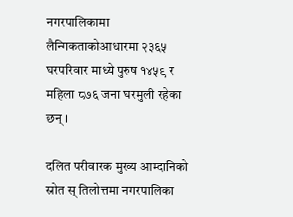नगरपालिकामा लैन्गिकताकोआधारमा २३६५ घरपरिवार माध्ये पुरुष १४५९ र महिला ८७६ जना घरमुली रहेका छन् ।

दलित परीवारक मुख्य आम्दानिको स्रोत स् तिलोत्तमा नगरपालिका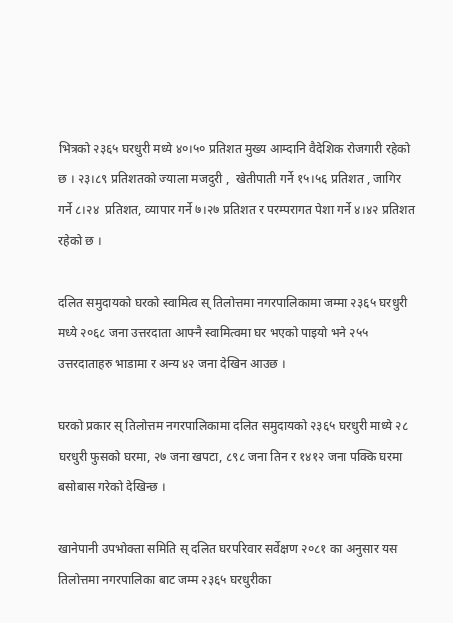भित्रको २३६५ घरधुरी मध्ये ४०।५० प्रतिशत मुख्य आम्दानि वैदेशिक रोजगारी रहेको छ । २३।८९ प्रतिशतको ज्याला मजदुरी ,  खेतीपाती गर्ने १५।५६ प्रतिशत , जागिर गर्ने ८।२४  प्रतिशत, व्यापार गर्ने ७।२७ प्रतिशत र परम्परागत पेशा गर्ने ४।४२ प्रतिशत रहेको छ ।

दलित समुदायको घरको स्वामित्व स् तिलोत्तमा नगरपालिकामा जम्मा २३६५ घरधुरी मध्ये २०६८ जना उत्तरदाता आफ्नै स्वामित्वमा घर भएको पाइयो भने २५५ उत्तरदाताहरु भाडामा र अन्य ४२ जना देखिन आउछ ।

घरको प्रकार स् तिलोत्तम नगरपालिकामा दलित समुदायको २३६५ घरधुरी माध्ये २८ घरधुरी फुसको घरमा, २७ जना खपटा, ८९८ जना तिन र १४१२ जना पक्कि घरमा बसोबास गरेको देखिन्छ ।

खानेपानी उपभोक्ता समिति स् दलित घरपरिवार सर्वेक्षण २०८१ का अनुसार यस तिलोत्तमा नगरपालिका बाट जम्म २३६५ घरधुरीका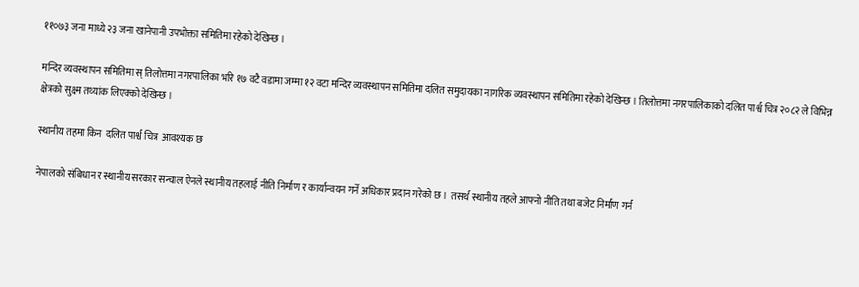११०७३ जना माध्ये २३ जना खानेपानी उपभोक्ता समितिमा रहेको देखिन्छ ।

मन्दिर व्यवस्थापन समितिमा स् तिलोत्तमा नगरपालिका भरि १७ वटै वडामा जम्मा १२ वटा मन्दिर व्यवस्थापन समितिमा दलित समुदायका नागरिक व्यवस्थापन समितिमा रहेको देखिन्छ । तिलोत्तमा नगरपालिकाको दलित पार्श्व चित्र २०८२ ले विभिन्न क्षेत्रको सुक्ष्म तथ्यांक लिएक्को देखिन्छ ।

स्थानीय तहमा किन  दलित पार्श्व चित्र  आवश्यक छ

नेपालको संबिधान र स्थानीय सरकार सन्चाल ऐनले स्थानीय तहलाई नीति निर्माण र कार्यान्वयन गर्ने अधिकार प्रदान गरेको छ ।  तसर्थ स्थानीय तहले आफ्नो नीति तथा बजेट निर्माण गर्न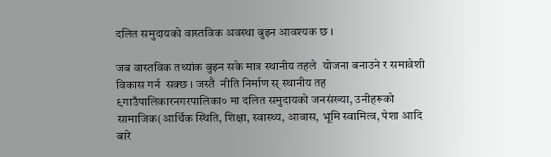दलित समुदायको वास्तविक अवस्था बुझ्न आवश्यक छ ।

जब वास्तविक तथ्यांक बुझ्न सके मात्र स्थानीय तहले  योजना बनाउने र समावेशी विकास गर्न  सक्छ । जस्तै  नीति निर्माण स् स्थानीय तह ९गाउँपालिकारनगरपालिका० मा दलित समुदायको जनसंख्या, उनीहरूको सामाजिक(आर्थिक स्थिति, शिक्षा, स्वास्थ्य, आवास, भूमि स्वामित्व, पेशा आदि बारे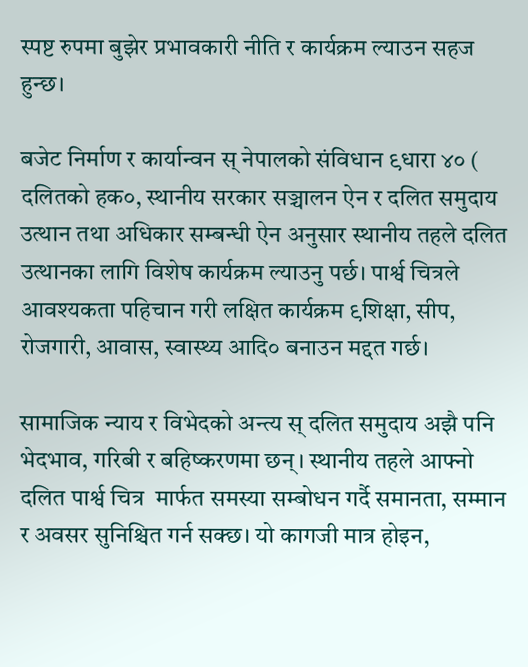स्पष्ट रुपमा बुझेर प्रभावकारी नीति र कार्यक्रम ल्याउन सहज हुन्छ।

बजेट निर्माण र कार्यान्वन स् नेपालको संविधान ९धारा ४० ( दलितको हक०, स्थानीय सरकार सञ्चालन ऐन र दलित समुदाय उत्थान तथा अधिकार सम्बन्धी ऐन अनुसार स्थानीय तहले दलित उत्थानका लागि विशेष कार्यक्रम ल्याउनु पर्छ। पार्श्व चित्रले आवश्यकता पहिचान गरी लक्षित कार्यक्रम ९शिक्षा, सीप, रोजगारी, आवास, स्वास्थ्य आदि० बनाउन मद्दत गर्छ।

सामाजिक न्याय र विभेदको अन्त्य स् दलित समुदाय अझै पनि भेदभाव, गरिबी र बहिष्करणमा छन्। स्थानीय तहले आफ्नो दलित पार्श्व चित्र  मार्फत समस्या सम्बोधन गर्दै समानता, सम्मान र अवसर सुनिश्चित गर्न सक्छ। यो कागजी मात्र होइन,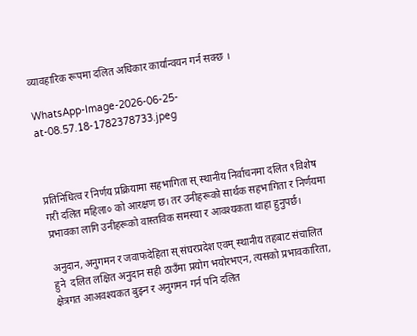व्यावहारिक रूपमा दलित अधिकार कार्यान्वयन गर्न सक्छ ।

WhatsApp-Image-2026-06-25-at-08.57.18-1782378733.jpeg



प्रतिनिधित्व र निर्णय प्रक्रियामा सहभागिता स् स्थानीय निर्वाचनमा दलित ९विशेष गरी दलित महिला० को आरक्षण छ। तर उनीहरूको सार्थक सहभागिता र निर्णयमा प्रभावका लागि उनीहरूको वास्तविक समस्या र आवश्यकता थाहा हुनुपर्छ।

अनुदान, अनुगमन र जवाफदेहिता स् संघरप्रदेश एवम् स्थानीय तहबाट संचालित हुने  दलित लक्षित अनुदान सही ठाउँमा प्रयोग भयोरभएन, त्यसको प्रभावकारिता, क्षेत्रगत आअवश्यकत बुझ्न र अनुगमन गर्न पनि दलित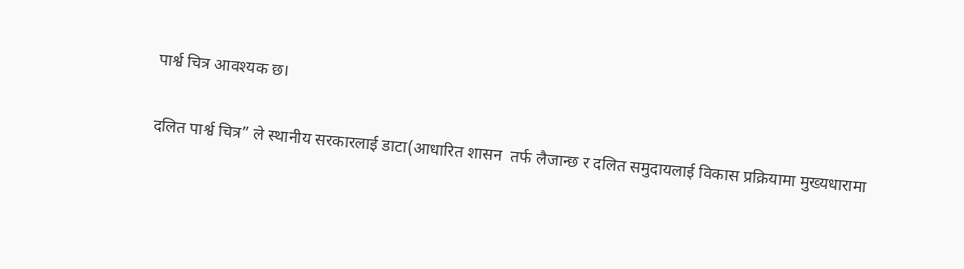पार्श्व चित्र आवश्यक छ।

दलित पार्श्व चित्र” ले स्थानीय सरकारलाई डाटा(आधारित शासन  तर्फ लैजान्छ र दलित समुदायलाई विकास प्रक्रियामा मुख्यधारामा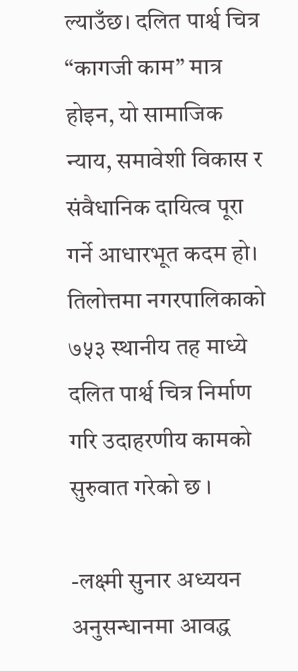ल्याउँछ। दलित पार्श्व चित्र “कागजी काम” मात्र होइन, यो सामाजिक न्याय, समावेशी विकास र संवैधानिक दायित्व पूरा गर्ने आधारभूत कदम हो। तिलोत्तमा नगरपालिकाको ७५३ स्थानीय तह माध्ये दलित पार्श्व चित्र निर्माण गरि उदाहरणीय कामको सुरुवात गरेको छ ।

-लक्ष्मी सुनार अध्ययन अनुसन्धानमा आवद्ध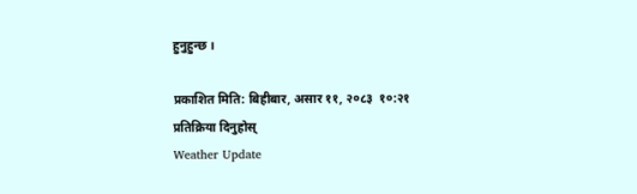हुनुहुन्छ ।

प्रकाशित मिति: बिहीबार, असार ११, २०८३  १०:२१
प्रतिक्रिया दिनुहोस्
Weather Update